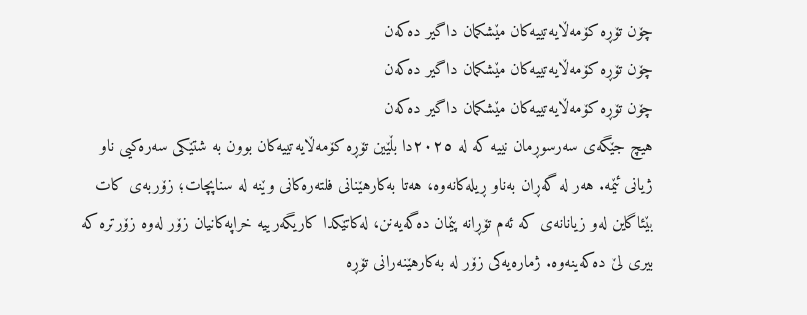چۆن تۆڕە کۆمەڵایەتییەکان مێشکمان داگیر دەکەن
چۆن تۆڕە کۆمەڵایەتییەکان مێشکمان داگیر دەکەن
چۆن تۆڕە کۆمەڵایەتییەکان مێشکمان داگیر دەکەن
هیچ جێگەی سەرسوڕمان نییە کە لە ٢٠٢٥دا بڵێین تۆڕە کۆمەڵایەتییەکان بوون بە شتێکی سەرەکیی ناو ژیانی ئێمە. هەر لە گەڕان بەناو ڕیلەکانەوە، هەتا بەکارهێنانی فلتەرەکانی وێنە لە سناپچات؛ زۆربەی کات بێئاگاین لەو زیانانەی کە ئەم تۆڕانە پێمان دەگەیەنن، لەکاتێکدا کاریگەرییە خراپەکانیان زۆر لەوە زۆرترە کە بیری لێ دەکەینەوە. ژمارەیەکی زۆر لە بەکارهێنەرانی تۆڕە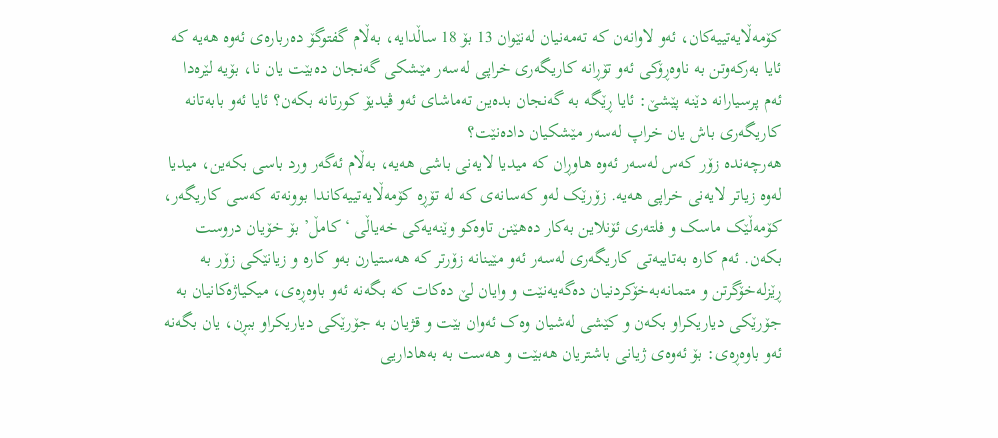کۆمەڵایەتییەکان، ئەو لاوانەن کە تەمەنیان لەنێوان 13 بۆ 18 ساڵدایە، بەڵام گفتوگۆ دەربارەی ئەوە هەیە کە ئایا بەرکەوتن بە ناوەڕۆکی ئەو تۆڕانە کاریگەری خراپی لەسەر مێشکی گەنجان دەبێت یان نا، بۆیە لێرەدا ئەم پرسیارانە دێنە پێشێ: ئایا ڕێگە بە گەنجان بدەین تەماشای ئەو ڤیدیۆ کورتانە بکەن؟ ئایا ئەو بابەتانە کاریگەری باش یان خراپ لەسەر مێشکیان دادەنێت؟
هەرچەندە زۆر کەس لەسەر ئەوە هاوڕان کە میدیا لایەنی باشی هەیە، بەڵام ئەگەر ورد باسی بکەین، میدیا لەوە زیاتر لایەنی خراپی هەیە. زۆرێک لەو کەسانەی کە لە تۆڕە کۆمەڵایەتییەکاندا بوونەتە کەسی کاریگەر، کۆمەڵێک ماسک و فلتەری ئۆنلاین بەکار دەهێنن تاوەکو وێنەیەکی خەیاڵی ‘کامڵ’ بۆ خۆیان دروست بکەن. ئەم کارە بەتایبەتی کاریگەری لەسەر ئەو مێینانە زۆرتر کە هەستیارن بەو کارە و زیانێکی زۆر بە ڕێزلەخۆگرتن و متمانەبەخۆکردنیان دەگەیەنێت و وایان لێ دەکات کە بگەنە ئەو باوەڕەی، میکیاژەکانیان بە جۆرێکی دیاریکراو بکەن و کێشی لەشیان وەک ئەوان بێت و قژیان بە جۆرێکی دیاریکراو ببڕن، یان بگەنە ئەو باوەڕەی: بۆ ئەوەی ژیانی باشتریان هەبێت و هەست بە بەهاداریی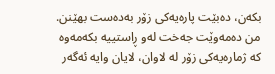بکەن، دەبێت پارەیەکی زۆر بەدەست بهێنن. من دەمەوێت جەخت لەو ڕاستییە بکەمەوە کە ژمارەیەکی زۆر لە لاوان، لایان وایە ئەگەر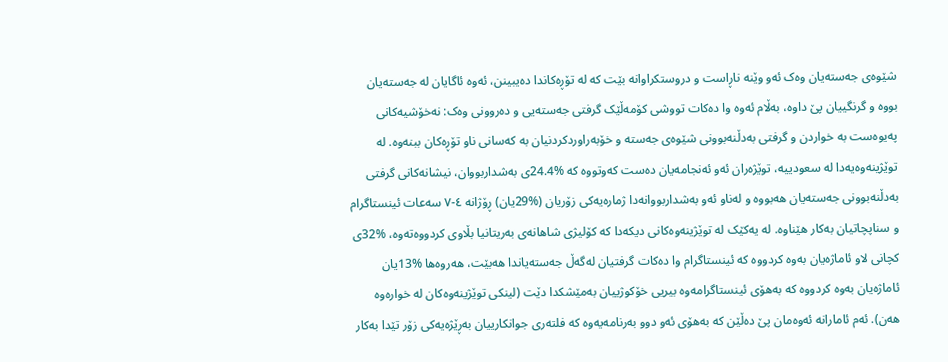شێوەی جەستەیان وەک ئەو وێنە ناڕاست و دروستکراوانە بێت کە لە تۆڕەکاندا دەیبینن، ئەوە ئاگایان لە جەستەیان بووە و گرنگییان پێ داوە، بەڵام ئەوە وا دەکات تووشی کۆمەڵێک گرفتی جەستەیی و دەروونی وەک: نەخۆشیەکانی پەیوەست بە خواردن و گرفتی بەدڵنەبوونی شێوەی جەستە و خۆبەراوردکردنیان بە کەسانی ناو تۆڕەکان ببنەوە. لە توێژینەوەیەدا لە سعودییە، توێژەران ئەو ئەنجامەیان دەست کەوتووە کە %24.4ی بەشداربووان، نیشانەکانی گرفتی بەدڵنەبوونی جەستەیان هەبووە و لەناو ئەو بەشداربووانەدا ژمارەیەکی زۆریان (%29یان) ڕۆژانە ٤-٧ سەعات ئینستاگرام و سناپچاتیان بەکار هێناوە. لە یەکێک لە توێژینەوەکانی دیکەدا کە کۆلیژی شاهانەی بەریتانیا بڵاوی کردووەتەوە، %32ی کچانی لاو ئاماژەیان بەوە کردووە کە ئینستاگرام وا دەکات گرفتیان لەگەڵ جەستەیاندا هەبێت، هەروەها %13یان ئاماژەیان بەوە کردووە کە بەهۆی ئینستاگرامەوە بیریی خۆکوژییان بەمێشکدا دێت (لینکی توێژینەوەکان لە خوارەوە هەن). ئەم ئامارانە ئەوەمان پێ دەڵێن کە بەهۆی ئەو دوو بەرنامەیەوە کە فلتەری جوانکارییان بەڕێژەیەکی زۆر تێدا بەکار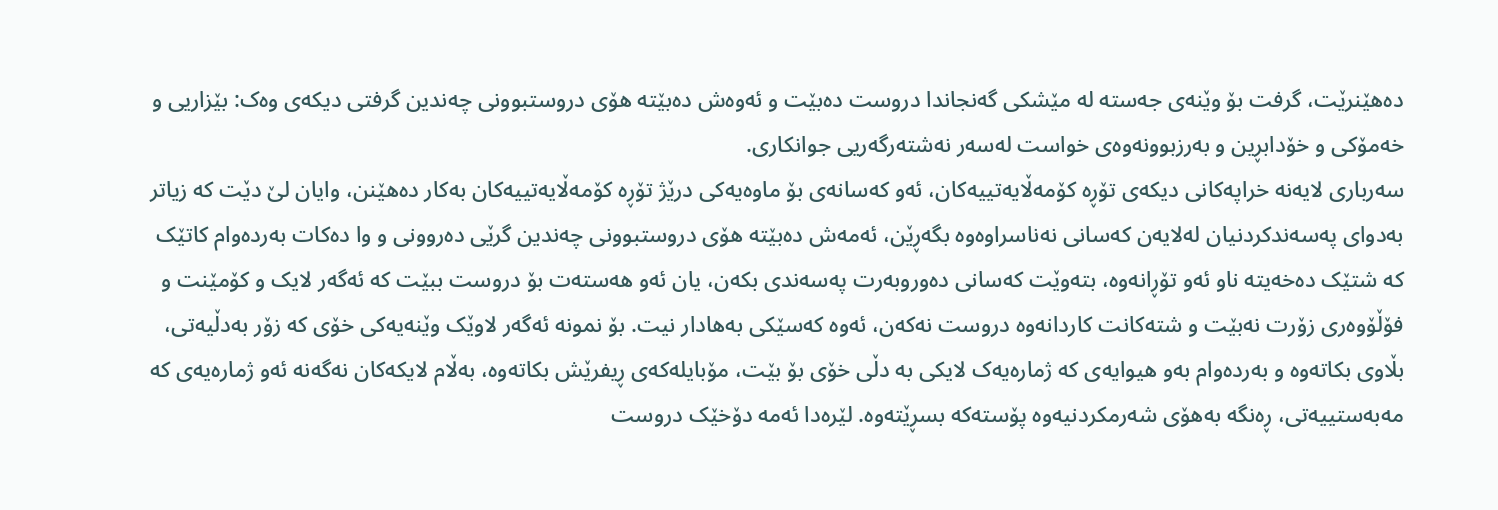دەهێنرێت، گرفت بۆ وێنەی جەستە لە مێشکی گەنجاندا دروست دەبێت و ئەوەش دەبێتە هۆی دروستبوونی چەندین گرفتی دیکەی وەک: بێزاریی و خەمۆکی و خۆدابڕین و بەرزبوونەوەی خواست لەسەر نەشتەرگەریی جوانکاری.
سەرباری لایەنە خراپەکانی دیکەی تۆڕە کۆمەڵایەتییەکان، ئەو کەسانەی بۆ ماوەیەکی درێژ تۆڕە کۆمەڵایەتییەکان بەکار دەهێنن، وایان لێ دێت کە زیاتر بەدوای پەسەندکردنیان لەلایەن کەسانی نەناسراوەوە بگەڕێن، ئەمەش دەبێتە هۆی دروستبوونی چەندین گرێی دەروونی و وا دەکات بەردەوام کاتێک کە شتێک دەخەیتە ناو ئەو تۆڕانەوە، بتەوێت کەسانی دەوروبەرت پەسەندی بکەن، یان ئەو هەستەت بۆ دروست ببێت کە ئەگەر لایک و کۆمێنت و فۆڵۆوەری زۆرت نەبێت و شتەکانت کاردانەوە دروست نەکەن، ئەوە کەسێکی بەهادار نیت. بۆ نمونە ئەگەر لاوێک وێنەیەکی خۆی کە زۆر بەدڵیەتی، بڵاوی بکاتەوە و بەردەوام بەو هیوایەی کە ژمارەیەک لایکی بە دڵی خۆی بۆ بێت، مۆبایلەکەی ڕیفرێش بکاتەوە، بەڵام لایکەکان نەگەنە ئەو ژمارەیەی کە مەبەستییەتی، ڕەنگە بەهۆی شەرمکردنیەوە پۆستەکە بسڕێتەوە. لێرەدا ئەمە دۆخێک دروست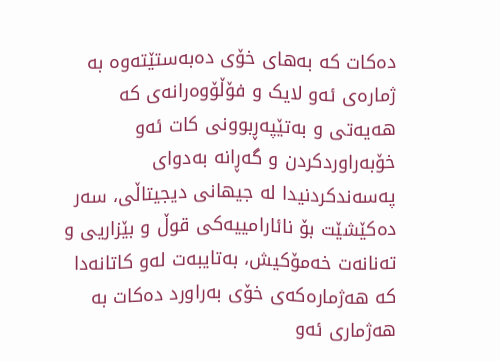دەکات کە بەهای خۆی دەبەستێتەوە بە ژمارەی ئەو لایک و فۆڵۆوەرانەی کە هەیەتی و بەتێپەڕبوونی کات ئەو خۆبەراوردکردن و گەڕانە بەدوای پەسەندکردنیدا لە جیهانی دیجیتاڵی، سەر دەکێشێت بۆ نائارامییەکی قوڵ و بێزاریی و تەنانەت خەمۆکیش، بەتایبەت لەو کاتانەدا کە هەژمارەکەی خۆی بەراورد دەکات بە هەژماری ئەو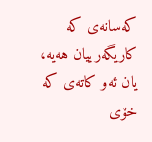کەسانەی کە کاریگەرییان هەیە، یان ئەو کاتەی کە خۆی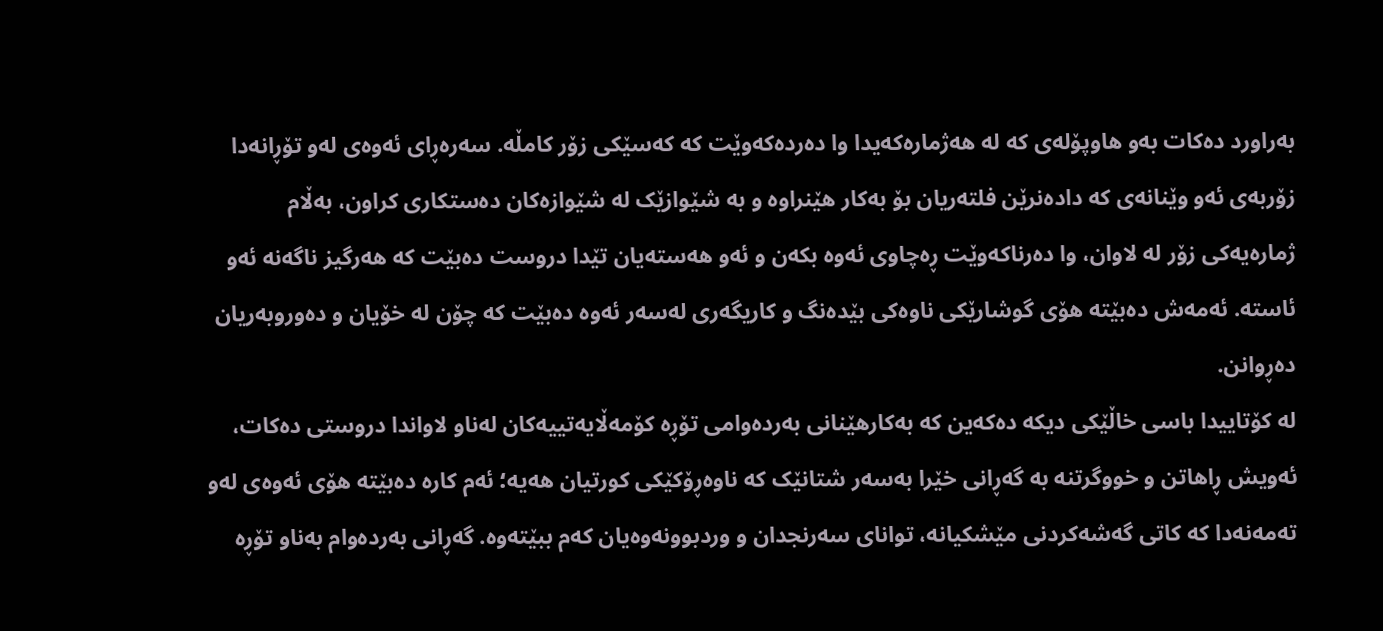بەراورد دەکات بەو هاوپۆلەی کە لە هەژمارەکەیدا وا دەردەکەوێت کە کەسێکی زۆر کامڵە. سەرەڕای ئەوەی لەو تۆڕانەدا زۆربەی ئەو وێنانەی کە دادەنرێن فلتەریان بۆ بەکار هێنراوە و بە شێوازێک لە شێوازەکان دەستکاری کراون، بەڵام ژمارەیەکی زۆر لە لاوان، وا دەرناکەوێت ڕەچاوی ئەوە بکەن و ئەو هەستەیان تێدا دروست دەبێت کە هەرگیز ناگەنە ئەو ئاستە. ئەمەش دەبێتە هۆی گوشارێکی ناوەکی بێدەنگ و کاریگەری لەسەر ئەوە دەبێت کە چۆن لە خۆیان و دەوروبەریان دەڕوانن.
لە کۆتاییدا باسی خاڵێکی دیکە دەکەین کە بەکارهێنانی بەردەوامی تۆڕە کۆمەڵایەتییەکان لەناو لاواندا دروستی دەکات، ئەویش ڕاهاتن و خووگرتنە بە گەڕانی خێرا بەسەر شتانێک کە ناوەڕۆکێکی کورتیان هەیە؛ ئەم کارە دەبێتە هۆی ئەوەی لەو تەمەنەدا کە کاتی گەشەکردنی مێشکیانە، توانای سەرنجدان و وردبوونەوەیان کەم ببێتەوە. گەڕانی بەردەوام بەناو تۆڕە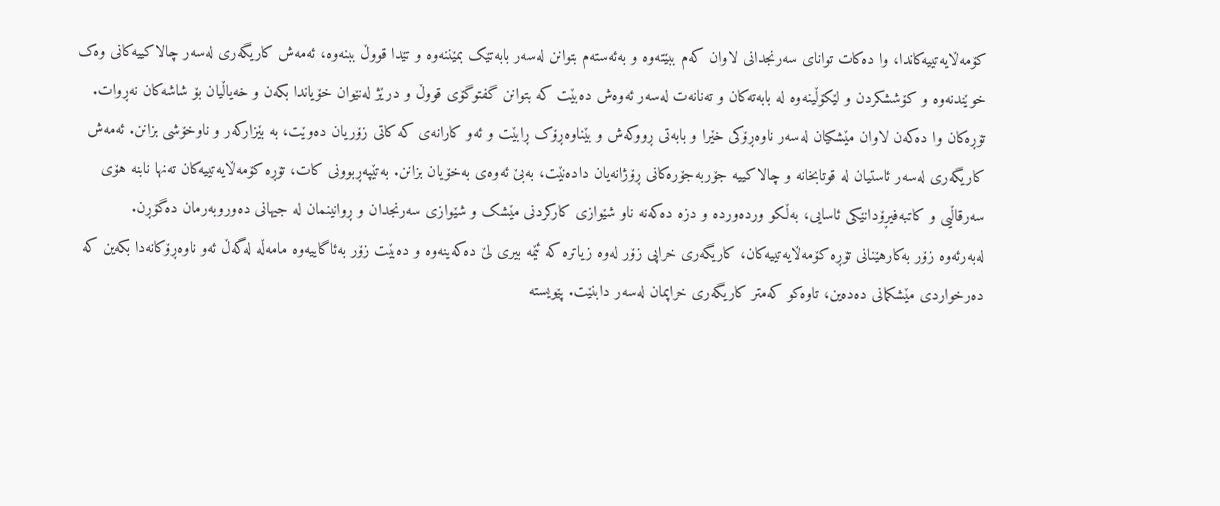کۆمەڵایەتییەکاندا، وا دەکات توانای سەرنجدانی لاوان کەم ببێتەوە و بەئەستەم بتوانن لەسەر بابەتێک بمێننەوە و تێدا قووڵ ببنەوە، ئەمەش کاریگەری لەسەر چالاکییەکانی وەک خوێندنەوە و کۆششکردن و لێکۆڵینەوە لە بابەتەکان و تەنانەت لەسەر ئەوەش دەبێت کە بتوانن گفتوگۆی قووڵ و درێژ لەنێوان خۆیاندا بکەن و خەیاڵیان بۆ شاشەکان نەڕوات. تۆڕەکان وا دەکەن لاوان مێشکیان لەسەر ناوەڕۆکی خێرا و بابەتی ڕووکەش و بێناوەڕۆک ڕابێت و ئەو کارانەی کە کاتی زۆریان دەوێت، بە بێزارکەر و ناوخۆشی بزانن. ئەمەش کاریگەری لەسەر ئاستیان لە قوتابخانە و چالاکییە جۆربەجۆرەکانی ڕۆژانەیان دادەنێت، بەبێ ئەوەی بەخۆیان بزانن. بەتێپەڕبوونی کات، تۆڕە کۆمەڵایەتییەکان تەنها نابنە هۆی سەرقاڵیی و کاتبەفیڕۆدانێکی ئاسایی، بەڵکو وردەوردە و دزە دەکەنە ناو شێوازی کارکردنی مێشک و شێوازی سەرنجدان و ڕوانینمان لە جیهانی دەوروبەرمان دەگۆڕن.
لەبەرئەوە زۆر بەکارهێنانی تۆڕە کۆمەڵایەتییەکان، کاریگەری خراپی زۆر لەوە زیاترە کە ئێمە بیری لێ دەکەینەوە و دەبێت زۆر بەئاگاییەوە مامەڵە لەگەڵ ئەو ناوەڕۆکانەدا بکەین کە دەرخواردی مێشکمانی دەدەین، تاوەکو کەمتر کاریگەری خراپمان لەسەر دابنێت. پێویستە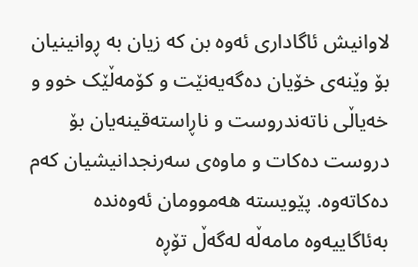لاوانیش ئاگاداری ئەوە بن کە زیان بە ڕوانینیان بۆ وێنەی خۆیان دەگەیەنێت و کۆمەڵێک خوو و خەیاڵی ناتەندروست و ناڕاستەقینەیان بۆ دروست دەکات و ماوەی سەرنجدانیشیان کەم دەکاتەوە. پێویستە هەموومان ئەوەندە بەئاگاییەوە مامەڵە لەگەڵ تۆڕە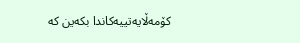کۆمەڵایەتییەکاندا بکەین کە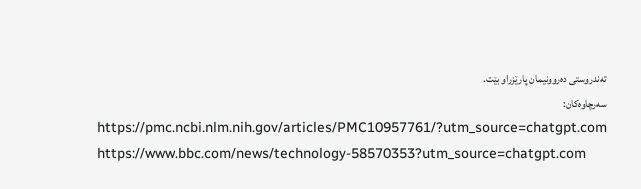تەندروستی دەروونیمان پارێزراو بێت.
سەرچاوەکان:
https://pmc.ncbi.nlm.nih.gov/articles/PMC10957761/?utm_source=chatgpt.com
https://www.bbc.com/news/technology-58570353?utm_source=chatgpt.com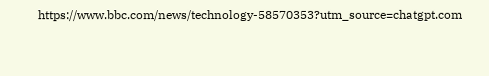https://www.bbc.com/news/technology-58570353?utm_source=chatgpt.com